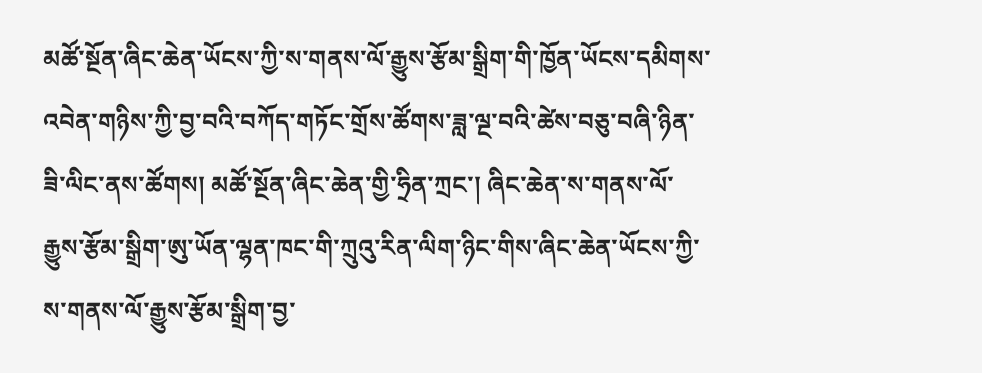མཚོ་སྔོན་ཞིང་ཆེན་ཡོངས་ཀྱི་ས་གནས་ལོ་རྒྱུས་རྩོམ་སྒྲིག་གི་ཁྱོན་ཡོངས་དམིགས་འབེན་གཉིས་ཀྱི་བྱ་བའི་བཀོད་གཏོང་གྲོས་ཚོགས་ཟླ་ལྔ་བའི་ཚེས་བཅུ་བཞི་ཉིན་ཟི་ལིང་ནས་ཚོགས། མཚོ་སྔོན་ཞིང་ཆེན་གྱི་ཧྲིན་ཀྲང་། ཞིང་ཆེན་ས་གནས་ལོ་རྒྱུས་རྩོམ་སྒྲིག་ཨུ་ཡོན་ལྷན་ཁང་གི་ཀྲུའུ་རིན་ལིག་ཉིང་གིས་ཞིང་ཆེན་ཡོངས་ཀྱི་ས་གནས་ལོ་རྒྱུས་རྩོམ་སྒྲིག་བྱ་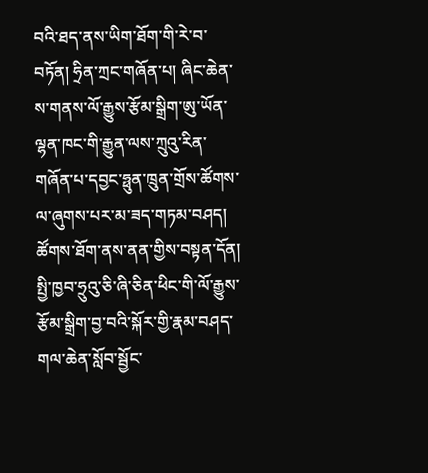བའི་ཐད་ནས་ཡིག་ཐོག་གི་རེ་བ་བཏོན། ཧྲིན་ཀྲང་གཞོན་པ། ཞིང་ཆེན་ས་གནས་ལོ་རྒྱུས་རྩོམ་སྒྲིག་ཨུ་ཡོན་ལྷན་ཁང་གི་རྒྱུན་ལས་ཀྲུའུ་རིན་གཞོན་པ་དབྱང་ཧྥུན་ཁྲུན་གྲོས་ཚོགས་ལ་ཞུགས་པར་མ་ཟད་གཏམ་བཤད།
ཚོགས་ཐོག་ནས་ནན་གྱིས་བསྟན་དོན། སྤྱི་ཁྱབ་ཧྲུའུ་ཅི་ཞི་ཅིན་ཕིང་གི་ལོ་རྒྱུས་རྩོམ་སྒྲིག་བྱ་བའི་སྐོར་གྱི་རྣམ་བཤད་གལ་ཆེན་སློབ་སྦྱོང་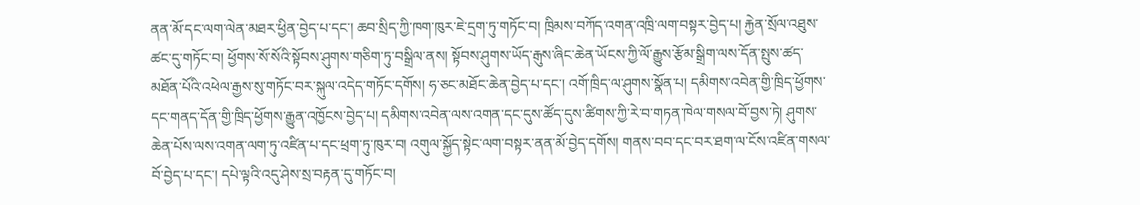ནན་མོ་དང་ལག་ལེན་མཐར་ཕྱིན་བྱེད་པ་དང་། ཆབ་སྲིད་ཀྱི་ཁག་ཁུར་ཇེ་དྲག་ཏུ་གཏོང་བ། ཁྲིམས་བཀོད་འགན་འཁྲི་ལག་བསྟར་བྱེད་པ། རྐྱེན་སྲོལ་འཐུས་ཚང་དུ་གཏོང་བ། ཕྱོགས་སོ་སོའི་སྟོབས་ཤུགས་གཅིག་ཏུ་བསྒྲིལ་ནས། སྟོབས་ཤུགས་ཡོད་རྒུས་ཞིང་ཆེན་ཡོངས་ཀྱི་ལོ་རྒྱུས་རྩོམ་སྒྲིག་ལས་དོན་སྤུས་ཚད་མཐོན་པོའི་འཕེལ་རྒྱས་སུ་གཏོང་བར་སྐུལ་འདེད་གཏོང་དགོས། ཧ་ཅང་མཐོང་ཆེན་བྱེད་པ་དང་། འགོ་ཁྲིད་ལ་ཤུགས་སྣོན་པ། དམིགས་འབེན་གྱི་ཁྲིད་ཕྱོགས་དང་གནད་དོན་གྱི་ཁྲིད་ཕྱོགས་རྒྱུན་འཁྱོངས་བྱེད་པ། དམིགས་འབེན་ལས་འགན་དང་དུས་ཚོད་དུས་ཚིགས་ཀྱི་རེ་བ་གཏན་ཁེལ་གསལ་བོ་བྱས་ཏེ། ཤུགས་ཆེན་པོས་ལས་འགན་ལག་ཏུ་འཛིན་པ་དང་ཕྲག་ཏུ་ཁུར་བ། འགུལ་སྐྱོད་སྟེང་ལག་བསྟར་ནན་མོ་བྱེད་དགོས། གནས་བབ་དང་བར་ཐག་ལ་ངོས་འཛིན་གསལ་བོ་བྱེད་པ་དང་། དཔེ་ལྟའི་འདུ་ཤེས་སྲ་བརྟན་དུ་གཏོང་བ།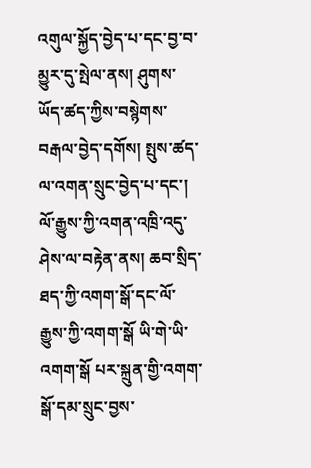འགུལ་སྐྱོད་བྱེད་པ་དང་བྱ་བ་མྱུར་དུ་སྤེལ་ནས། ཤུགས་ཡོད་ཚད་ཀྱིས་བསྙེགས་བརྒལ་བྱེད་དགོས། སྤུས་ཚད་ལ་འགན་སྲུང་བྱེད་པ་དང་། ལོ་རྒྱུས་ཀྱི་འགན་འཁྲི་འདུ་ཤེས་ལ་བརྟེན་ནས། ཆབ་སྲིད་ཐད་ཀྱི་འགག་སྒོ་དང་ལོ་རྒྱུས་ཀྱི་འགག་སྒོ ཡི་གེ་ཡི་འགག་སྒོ པར་སྐྲུན་གྱི་འགག་སྒོ་དམ་སྲུང་བྱས་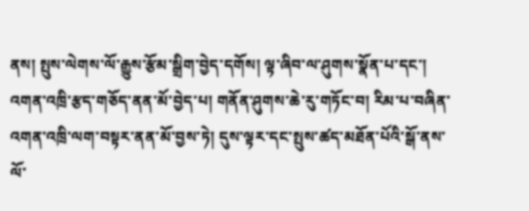ནས། སྤུས་ལེགས་ལོ་རྒྱུས་རྩོམ་སྒྲིག་བྱེད་དགོས། ལྟ་ཞིབ་ལ་ཤུགས་སྣོན་པ་དང་། འགན་འཁྲི་རྩད་གཅོད་ནན་མོ་བྱེད་པ། གནོན་ཤུགས་ཆེ་རུ་གཏོང་བ། རིམ་པ་བཞིན་འགན་འཁྲི་ལག་བསྟར་ནན་མོ་བྱས་ཏེ། དུས་ལྟར་དང་སྤུས་ཚད་མཐོན་པོའི་སྒོ་ནས་ལོ་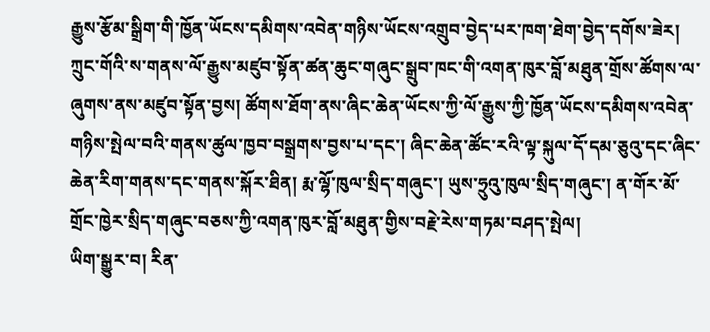རྒྱུས་རྩོམ་སྒྲིག་གི་ཁྱོན་ཡོངས་དམིགས་འབེན་གཉིས་ཡོངས་འགྲུབ་བྱེད་པར་ཁག་ཐེག་བྱེད་དགོས་ཟེར།
ཀྲུང་གོའི་ས་གནས་ལོ་རྒྱུས་མཛུབ་སྟོན་ཚན་ཆུང་གཞུང་སྒྲུབ་ཁང་གི་འགན་ཁུར་བློ་མཐུན་གྲོས་ཚོགས་ལ་ཞུགས་ནས་མཛུབ་སྟོན་བྱས། ཚོགས་ཐོག་ནས་ཞིང་ཆེན་ཡོངས་ཀྱི་ལོ་རྒྱུས་ཀྱི་ཁྱོན་ཡོངས་དམིགས་འབེན་གཉིས་སྤེལ་བའི་གནས་ཚུལ་ཁྱབ་བསྒྲགས་བྱས་པ་དང་། ཞིང་ཆེན་ཚོང་རའི་ལྟ་སྐུལ་དོ་དམ་ཅུའུ་དང་ཞིང་ཆེན་རིག་གནས་དང་གནས་སྐོར་ཐིན། རྨ་ལྷོ་ཁུལ་སྲིད་གཞུང་། ཡུས་ཧྲུའུ་ཁུལ་སྲིད་གཞུང་། ན་གོར་མོ་གྲོང་ཁྱེར་སྲིད་གཞུང་བཅས་ཀྱི་འགན་ཁུར་བློ་མཐུན་གྱིས་བརྗེ་རེས་གཏམ་བཤད་སྤེལ།
ཡིག་སྒྱུར་བ། རིན་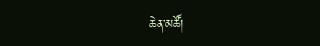ཆེན་མཚོ།